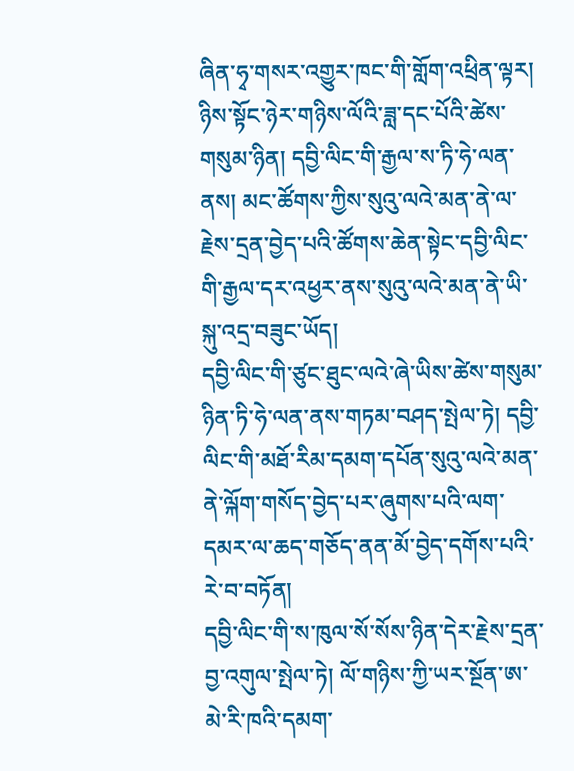ཞིན་ཧྭ་གསར་འགྱུར་ཁང་གི་གློག་འཕྲིན་ལྟར། ཉིས་སྟོང་ཉེར་གཉིས་ལོའི་ཟླ་དང་པོའི་ཚེས་གསུམ་ཉིན། དབྱི་ལིང་གི་རྒྱལ་ས་ཏི་ཧེ་ལན་ནས། མང་ཚོགས་ཀྱིས་སུའུ་ལའེ་མན་ནེ་ལ་རྗེས་དྲན་བྱེད་པའི་ཚོགས་ཆེན་སྟེང་དབྱི་ལིང་གི་རྒྱལ་དར་འཕྱར་ནས་སུའུ་ལའེ་མན་ནེ་ཡི་སྐུ་འདྲ་བཟུང་ཡོད།
དབྱི་ལིང་གི་ཙུང་ཐུང་ལའེ་ཞེ་ཡིས་ཚེས་གསུམ་ཉིན་ཏི་ཧེ་ལན་ནས་གཏམ་བཤད་སྤེལ་ཏེ། དབྱི་ལིང་གི་མཐོ་རིམ་དམག་དཔོན་སུའུ་ལའེ་མན་ནེ་ལྐོག་གསོད་བྱེད་པར་ཞུགས་པའི་ལག་དམར་ལ་ཆད་གཅོད་ནན་མོ་བྱེད་དགོས་པའི་རེ་བ་བཏོན།
དབྱི་ལིང་གི་ས་ཁུལ་སོ་སོས་ཉིན་དེར་རྗེས་དྲན་བྱ་འགུལ་སྤེལ་ཏེ། ལོ་གཉིས་ཀྱི་ཡར་སྔོན་ཨ་མེ་རི་ཁའི་དམག་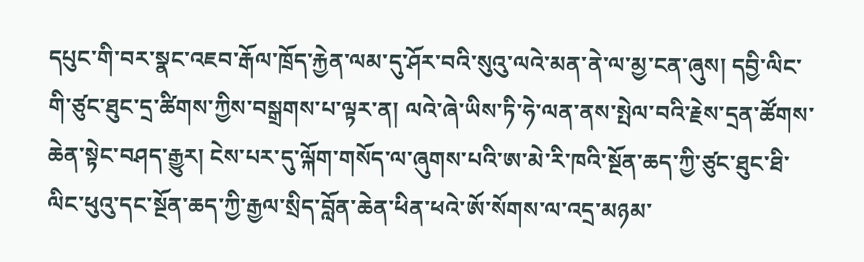དཔུང་གི་བར་སྣང་འཇབ་རྒོལ་ཁྲོད་རྐྱེན་ལམ་དུ་ཤོར་བའི་སུའུ་ལའེ་མན་ནེ་ལ་མྱ་ངན་ཞུས། དབྱི་ལིང་གི་ཙུང་ཐུང་དྲ་ཚིགས་ཀྱིས་བསྒྲགས་པ་ལྟར་ན། ལའེ་ཞེ་ཡིས་ཏི་ཧེ་ལན་ནས་སྤེལ་བའི་རྗེས་དྲན་ཚོགས་ཆེན་སྟེང་བཤད་རྒྱུར། ངེས་པར་དུ་ལྐོག་གསོད་ལ་ཞུགས་པའི་ཨ་མེ་རི་ཁའི་སྔོན་ཆད་ཀྱི་ཙུང་ཐུང་ཐི་ལིང་ཕུའུ་དང་སྔོན་ཆད་ཀྱི་རྒྱལ་སྲིད་བློན་ཆེན་ཕིན་ཕའེ་ཨོ་སོགས་ལ་འདྲ་མཉམ་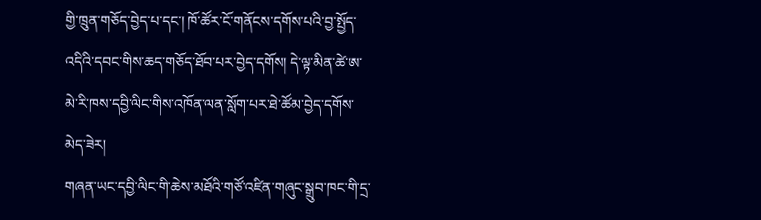གྱི་ཁྲུན་གཅོད་བྱེད་པ་དང་། ཁོ་ཚོར་ངོ་གནོངས་དགོས་པའི་བྱ་སྤྱོད་འདིའི་དབང་གིས་ཆད་གཅོད་ཐོབ་པར་བྱེད་དགོས། དེ་ལྟ་མིན་ཚེ་ཨ་མེ་རི་ཁས་དབྱི་ལིང་གིས་འཁོན་ལན་སློག་པར་ཐེ་ཚོམ་བྱེད་དགོས་མེད་ཟེར།
གཞན་ཡང་དབྱི་ལིང་གི་ཆེས་མཐོའི་གཙོ་འཛིན་གཞུང་སྒྲུབ་ཁང་གི་དྲ་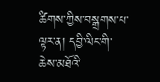ཚིགས་ཀྱིས་བསྒྲགས་པ་ལྟར་ན། དབྱི་ལིང་གི་ཆེས་མཐོའི་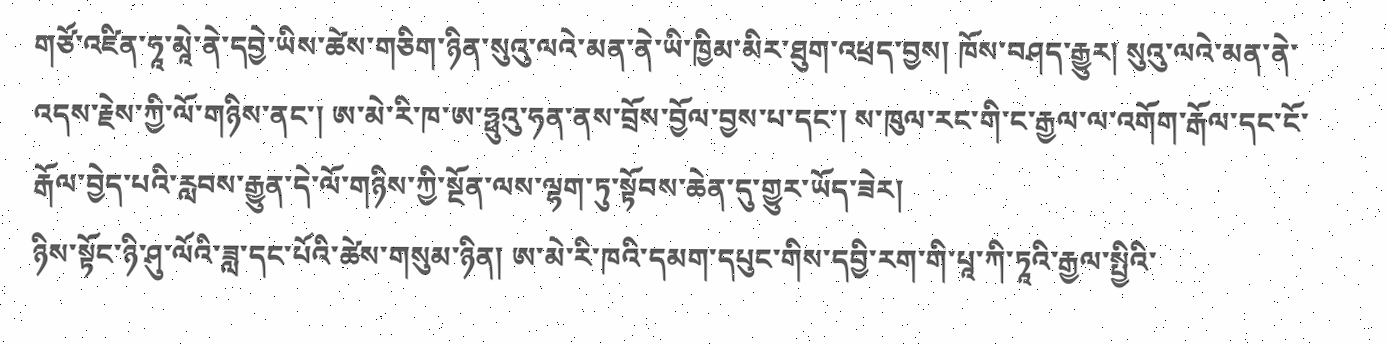གཙོ་འཛིན་ཧཱ་མཱེ་ནེ་དབྱེ་ཡིས་ཚེས་གཅིག་ཉིན་སུའུ་ལའེ་མན་ནེ་ཡི་ཁྱིམ་མིར་ཐུག་འཕྲད་བྱས། ཁོས་བཤད་རྒྱུར། སུའུ་ལའེ་མན་ནེ་འདས་རྗེས་ཀྱི་ལོ་གཉིས་ནང་། ཨ་མེ་རི་ཁ་ཨ་ཧྥུའུ་ཧན་ནས་བྲོས་བྱོལ་བྱས་པ་དང་། ས་ཁུལ་རང་གི་ང་རྒྱལ་ལ་འགོག་རྒོལ་དང་ངོ་རྒོལ་བྱེད་པའི་རླབས་རྒྱུན་དེ་ལོ་གཉིས་ཀྱི་སྔོན་ལས་ལྷག་ཏུ་སྟོབས་ཆེན་དུ་གྱུར་ཡོད་ཟེར།
ཉིས་སྟོང་ཉི་ཤུ་ལོའི་ཟླ་དང་པོའི་ཚེས་གསུམ་ཉིན། ཨ་མེ་རི་ཁའི་དམག་དཔུང་གིས་དབྱི་རག་གི་པཱ་ཀི་ཏཱའི་རྒྱལ་སྤྱིའི་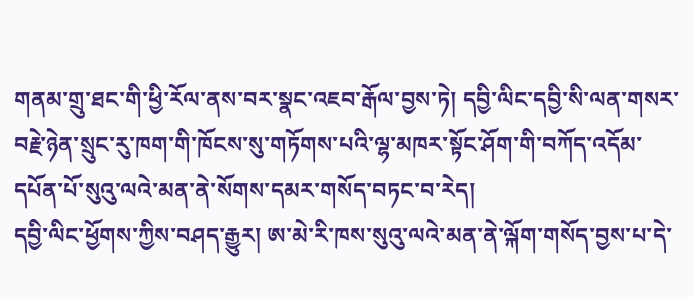གནམ་གྲུ་ཐང་གི་ཕྱི་རོལ་ནས་བར་སྣང་འཇབ་རྒོལ་བྱས་ཏེ། དབྱི་ལིང་དབྱི་སི་ལན་གསར་བརྗེ་ཉེན་སྲུང་རུ་ཁག་གི་ཁོངས་སུ་གཏོགས་པའི་ལྷ་མཁར་སྟོང་ཤོག་གི་བཀོད་འདོམ་དཔོན་པོ་སུའུ་ལའེ་མན་ནེ་སོགས་དམར་གསོད་བཏང་བ་རེད།
དབྱི་ལིང་ཕྱོགས་ཀྱིས་བཤད་རྒྱུར། ཨ་མེ་རི་ཁས་སུའུ་ལའེ་མན་ནེ་ལྐོག་གསོད་བྱས་པ་དེ་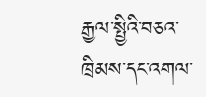རྒྱལ་སྤྱིའི་བཅའ་ཁྲིམས་དང་འགལ་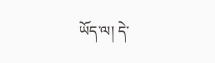ཡོད་ལ། དེ་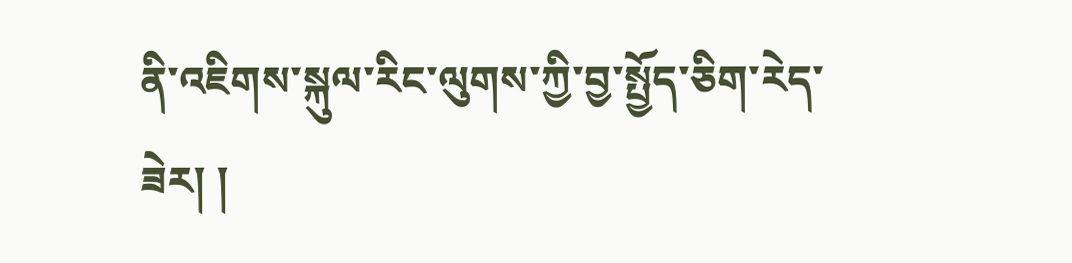ནི་འཇིགས་སྐུལ་རིང་ལུགས་ཀྱི་བྱ་སྤྱོད་ཅིག་རེད་ཟེར། །